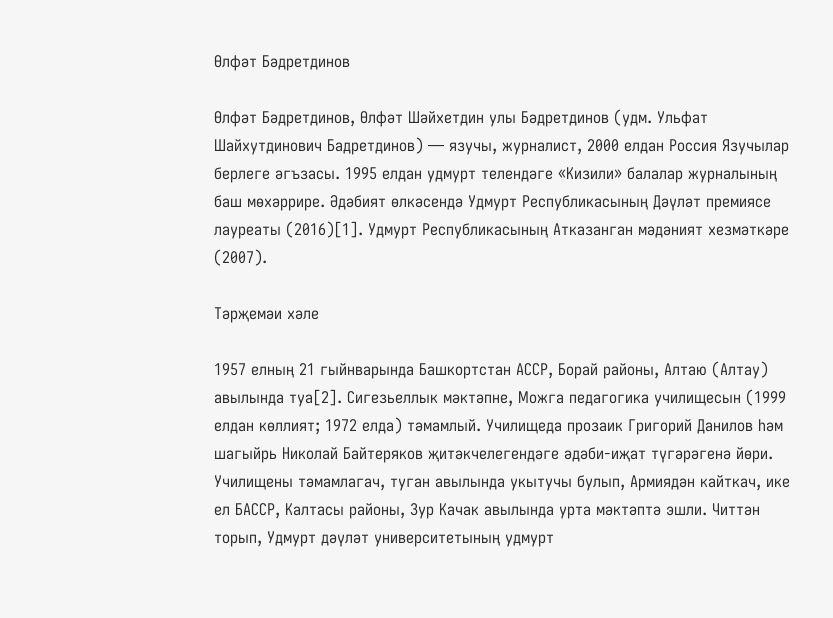Өлфәт Бәдретдинов

Өлфәт Бәдретдинов, Өлфәт Шәйхетдин улы Бәдретдинов (удм. Ульфат Шайхутдинович Бадретдинов) ― язучы, журналист, 2000 елдан Россия Язучылар берлеге әгъзасы. 1995 елдан удмурт телендәге «Кизили» балалар журналының баш мөхәррире. Әдәбият өлкәсендә Удмурт Республикасының Дәүләт премиясе лауреаты (2016)[1]. Удмурт Республикасының Атказанган мәдәният хезмәткәре (2007).

Тәрҗемәи хәле

1957 елның 21 гыйнварында Башкортстан АССР, Борай районы, Алтаю (Алтау) авылында туа[2]. Сигезьеллык мәктәпне, Можга педагогика училищесын (1999 елдан көллият; 1972 елда) тәмамлый. Училищеда прозаик Григорий Данилов һәм шагыйрь Николай Байтеряков җитәкчелегендәге әдәби-иҗат түгәрәгенә йөри. Училищены тәмамлагач, туган авылында укытучы булып, Армиядән кайткач, ике ел БАССР, Калтасы районы, Зур Качак авылында урта мәктәптә эшли. Читтән торып, Удмурт дәүләт университетының удмурт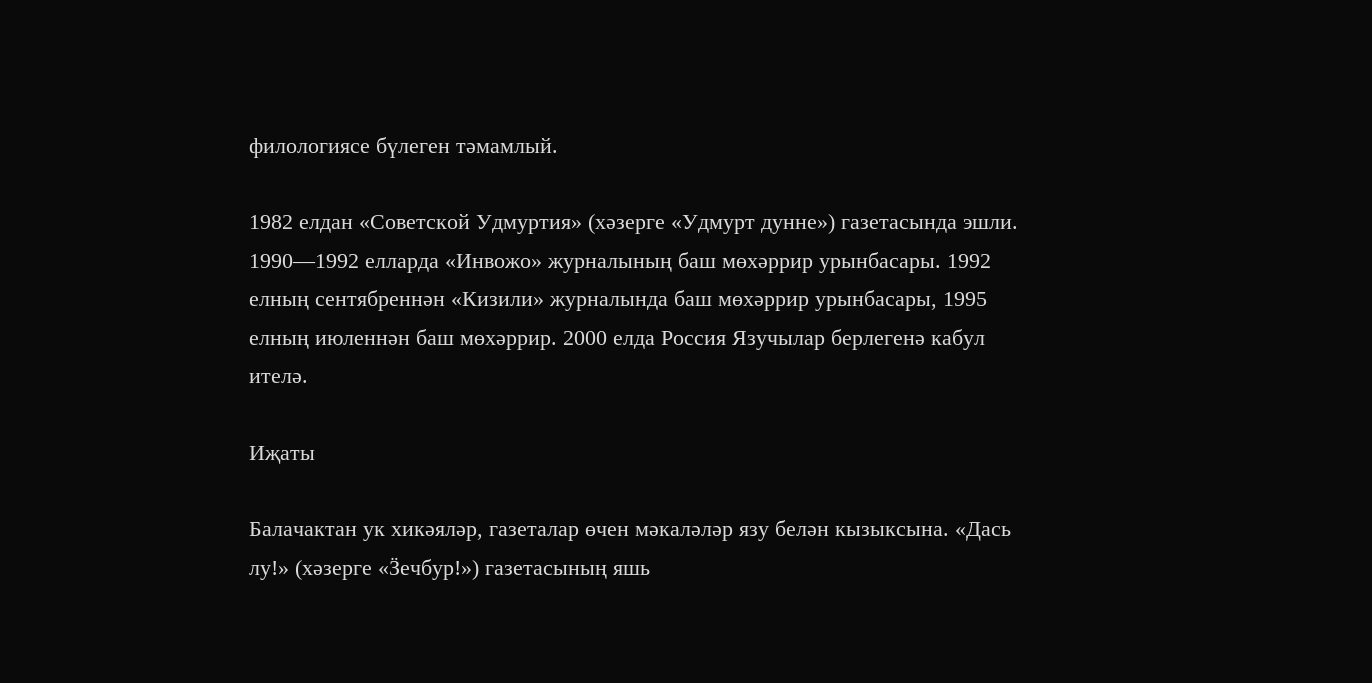филологиясе бүлеген тәмамлый.

1982 елдан «Советской Удмуртия» (хәзерге «Удмурт дунне») газетасында эшли. 1990―1992 елларда «Инвожо» журналының баш мөхәррир урынбасары. 1992 елның сентябреннән «Кизили» журналында баш мөхәррир урынбасары, 1995 елның июленнән баш мөхәррир. 2000 елда Россия Язучылар берлегенә кабул ителә.

Иҗаты

Балачактан ук хикәяләр, газеталар өчен мәкаләләр язу белән кызыксына. «Дась лу!» (хәзерге «Ӟечбур!») газетасының яшь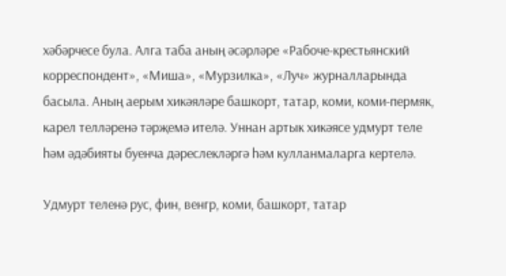хәбәрчесе була. Алга таба аның әсәрләре «Рабоче-крестьянский корреспондент», «Миша», «Мурзилка», «Луч» журналларында басыла. Аның аерым хикәяләре башкорт, татар, коми, коми-пермяк, карел телләренә тәрҗемә ителә. Уннан артык хикәясе удмурт теле һәм әдәбияты буенча дәреслекләргә һәм кулланмаларга кертелә.

Удмурт теленә рус, фин, венгр, коми, башкорт, татар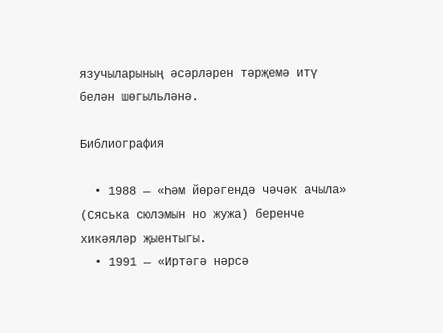язучыларының әсәрләрен тәрҗемә итү белән шөгыльләнә.

Библиография

  • 1988 ― «Һәм йөрәгендә чәчәк ачыла» (Сяська сюлэмын но жужа) беренче хикәяләр җыентыгы.
  • 1991 ― «Иртәгә нәрсә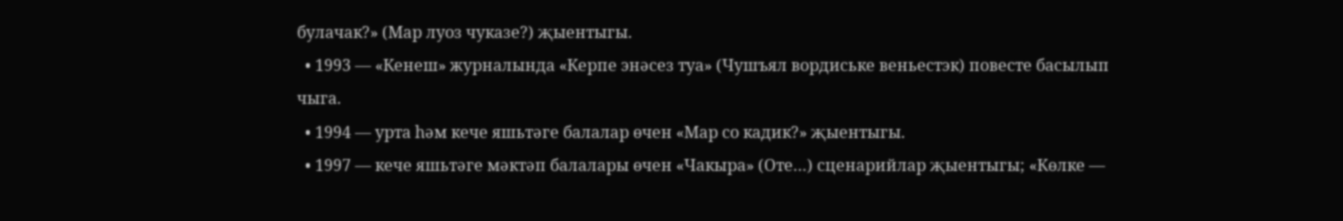булачак?» (Мар луоз чуказе?) җыентыгы.
  • 1993 ― «Кенеш» журналында «Керпе энәсез туа» (Чушъял вордиське веньестэк) повесте басылып чыга.
  • 1994 ― урта һәм кече яшьтәге балалар өчен «Мар со кадик?» җыентыгы.
  • 1997 ― кече яшьтәге мәктәп балалары өчен «Чакыра» (Оте…) сценарийлар җыентыгы; «Көлке —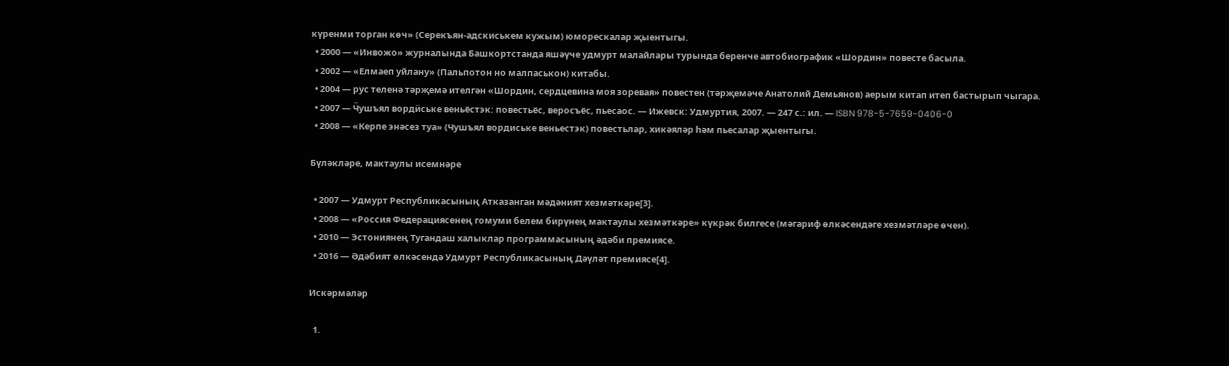күренми торган көч» (Серекъян-адскиськем кужым) юморескалар җыентыгы.
  • 2000 ― «Инвожо» журналында Башкортстанда яшәүче удмурт малайлары турында беренче автобиографик «Шордин» повесте басыла.
  • 2002 ― «Елмаеп уйлану» (Пальпотон но малпаськон) китабы.
  • 2004 ― рус теленә тәрҗемә ителгән «Шордин, сердцевина моя зоревая» повестен (тәрҗемәче Анатолий Демьянов) аерым китап итеп бастырып чыгара.
  • 2007 ― Ӵушъял вордӥське веньёстэк: повестьёс, веросъёс, пьесаос. — Ижевск: Удмуртия, 2007. — 247 с.: ил. — ISBN 978-5-7659-0406-0
  • 2008 ― «Керпе энәсез туа» (Чушъял вордиське веньестэк) повестьлар, хикәяләр һәм пьесалар җыентыгы.

Бүләкләре, мактаулы исемнәре

  • 2007 ― Удмурт Республикасының Атказанган мәдәният хезмәткәре[3].
  • 2008 ― «Россия Федерациясенең гомуми белем бирүнең мактаулы хезмәткәре» күкрәк билгесе (мәгариф өлкәсендәге хезмәтләре өчен).
  • 2010 ― Эстониянең Тугандаш халыклар программасының әдәби премиясе.
  • 2016 ― Әдәбият өлкәсендә Удмурт Республикасының Дәүләт премиясе[4].

Искәрмәләр

  1.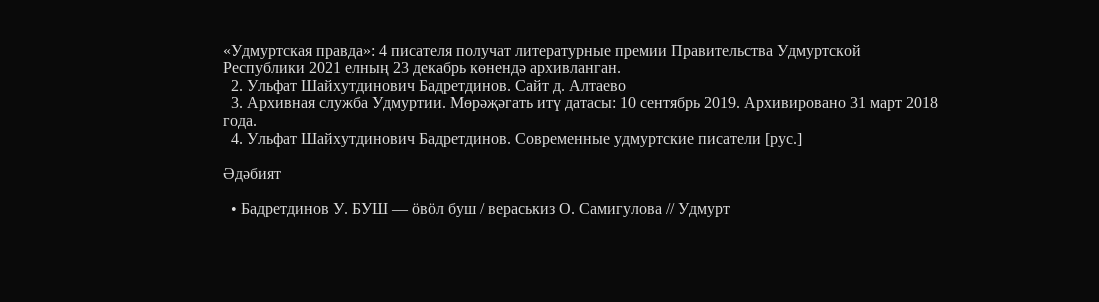«Удмуртская правда»: 4 писателя получат литературные премии Правительства Удмуртской Республики 2021 елның 23 декабрь көнендә архивланган.
  2. Ульфат Шайхутдинович Бадретдинов. Сайт д. Алтаево
  3. Архивная служба Удмуртии. Мөрәҗәгать итү датасы: 10 сентябрь 2019. Архивировано 31 март 2018 года.
  4. Ульфат Шайхутдинович Бадретдинов. Современные удмуртские писатели [рус.]

Әдәбият

  • Бадретдинов У. БУШ — ӧвӧл буш / вераськиз О. Самигулова // Удмурт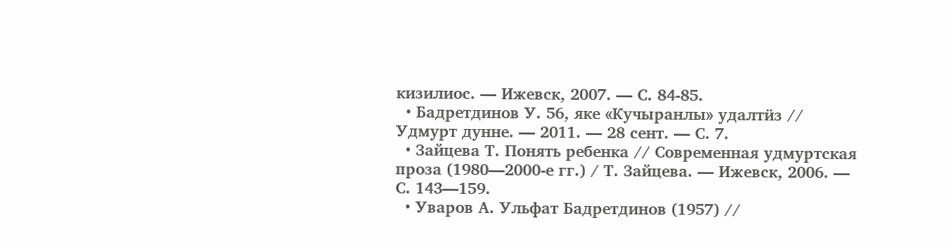кизилиос. — Ижевск, 2007. — С. 84-85.
  • Бадретдинов У. 56, яке «Кучыранлы» удалтӥз // Удмурт дунне. — 2011. — 28 сент. — С. 7.
  • Зайцева Т. Понять ребенка // Современная удмуртская проза (1980—2000-е гг.) / Т. Зайцева. — Ижевск, 2006. — С. 143—159.
  • Уваров А. Ульфат Бадретдинов (1957) //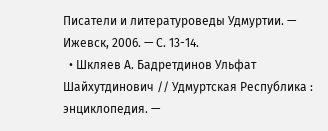Писатели и литературоведы Удмуртии. — Ижевск, 2006. — С. 13-14.
  • Шкляев А. Бадретдинов Ульфат Шайхутдинович // Удмуртская Республика : энциклопедия. —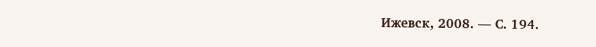Ижевск, 2008. — С. 194.